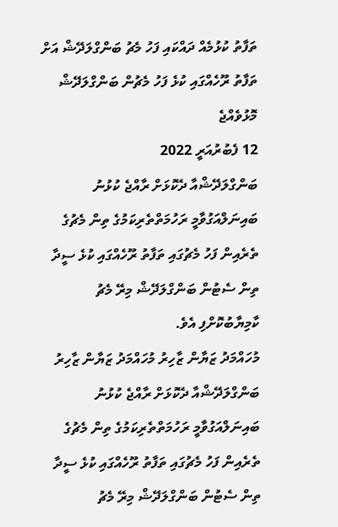ތަފާތު ކުޅުމެއް ދައްކައި ފަހު މެޗު ބަންގްލަދޭޝް އަށް
ތަފާތު ރޫހެއްގައި ކުޅެ ފަހު މެޗުން ބަންގްލަދޭޝް މޮޅުވެއްޖެ
12 ފެބުރުއަރީ 2022
ބަންގްލަދޭޝްއާ ދެކޮޅަށް ރާއްޖެ ކުޅުނު ބައިނަލްއަގުވާމީ ރަހުމަތްތެރިކަމުގެ ތިން މެޗުގެ ތެރެއިން ފަހު މެޗުގައި ތަފާތު ރޫހެއްގައި ކުޅެ ސީދާ ތިން ސެޓުން ބަންގްލަދޭޝް މިރޭ މެޗު ކާމިޔާބުކޮށްފި އެވެ.
މުހައްމަދު ޒަޔާން ޒާހިރު މުހައްމަދު ޒަޔާން ޒާހިރު
ބަންގްލަދޭޝްއާ ދެކޮޅަށް ރާއްޖެ ކުޅުނު ބައިނަލްއަގުވާމީ ރަހުމަތްތެރިކަމުގެ ތިން މެޗުގެ ތެރެއިން ފަހު މެޗުގައި ތަފާތު ރޫހެއްގައި ކުޅެ ސީދާ ތިން ސެޓުން ބަންގްލަދޭޝް މިރޭ މެޗު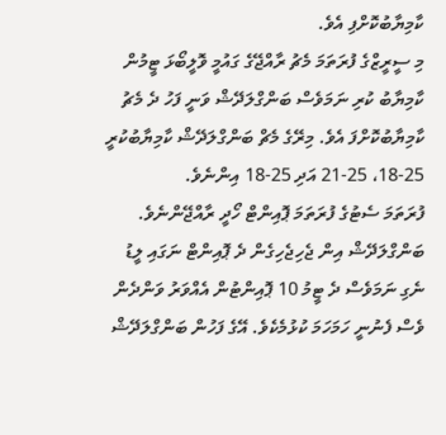ކާމިޔާބުކޮށްފި އެވެ.
މި ސީރީޒްގެ ފުރަތަމަ މެޗު ރާއްޖޭގެ ގައުމީ ވޮލީބޯޅަ ޓީމުން ކާމިޔާބު ކުރި ނަމަވެސް ބަންގްލަދޭޝް ވަނީ ފަހު ދެ މެޗު ކާމިޔާބުކޮށްފަ އެވެ. މިރޭގެ މެޗް ބަންގްލަދޭޝް ކާމިޔާބުކުރީ 25-18، 25-21 އަދި 25-18 އިންނެވެ.
ފުރަތަމަ ސެޓުގެ ފުރަތަމަ ޕޮއިންޓް ހޯދީ ރާއްޖޭންނެވެ. ބަންގްލަދޭޝް އިން ޖެހިޖެހިގެން ދެ ޕޮއިންޓް ނަގައި ލީޑު ނެގި ނަމަވެސް ދެ ޓީމު 10 ޕޮއިންޓުން އެއްވަރު ވަންދެން ވެސް ފެނުނީ ހަމަހަމަ ކުޅުމެކެވެ. އޭގެ ފަހުން ބަންގްލަދޭޝް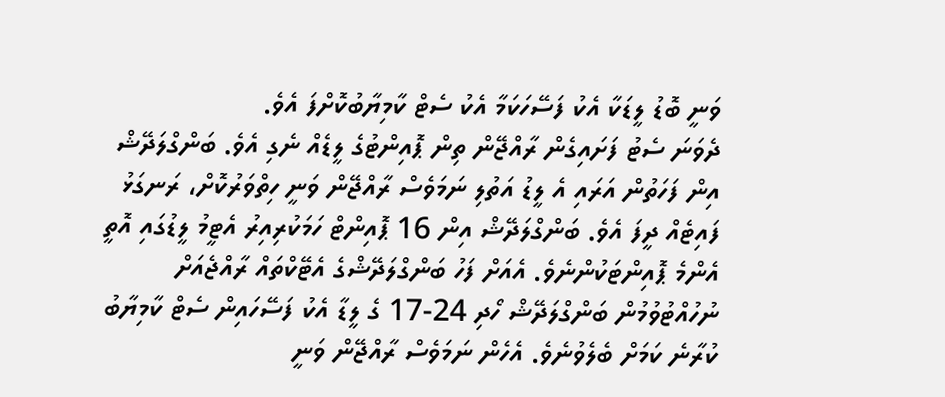ވަނީ ބޮޑު ލީޑަކާ އެކު ފަސޭހަކަމާ އެކު ސެޓް ކާމިޔާބުކޮށްފަ އެވެ.
ދެވަނަ ސެޓު ފަށައިގެން ރާއްޖޭން ތިން ޕޮއިންޓުގެ ލީޑެއް ނެގި އެވެ. ބަންގްލަދޭޝް އިން ފަހަތުން އަރައި އެ ލީޑު އަތުލި ނަމަވެސް ރާއްޖޭން ވަނީ ހިތްވަރުކޮށް، ރަނގަޅު ފައިޓެއް ދީފަ އެވެ. ބަންގްލަދޭޝް އިން 16 ޕޮއިންޓް ހަމަކުރިއިރު އެޓީމު ލީޑުގައި އޮތީ އެންމެ ޕޮއިންޓަކުންނެވެ. އެއަށް ފަހު ބަންގްލަދޭޝްގެ އެޓޭކްތައް ރާއްޖެއަށް ނުހުއްޓުވުމުން ބަންގްލަދޭޝް ހޯދި 24-17 ގެ ލީޑާ އެކު ފަސޭހައިން ސެޓް ކާމިޔާބު ކުރާނެ ކަމަށް ބެލެވުނެވެ. އެހެން ނަމަވެސް ރާއްޖޭން ވަނީ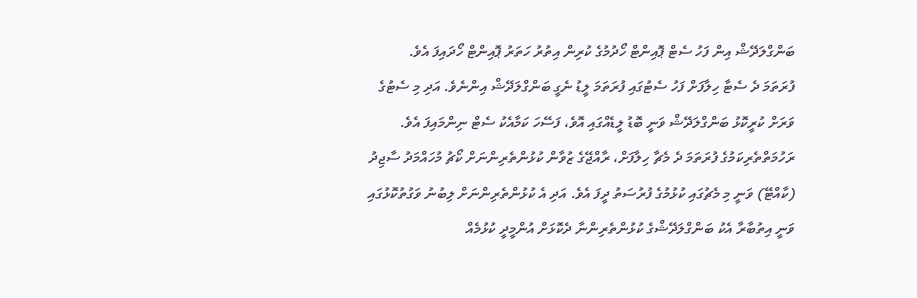ބަންގްލަދޭޝް އިން ފަހު ސެޓް ޕޮއިންޓް ހޯދުމުގެ ކުރިން އިތުރު ހަތަރު ޕޮއިންޓް ހޯދައިފަ އެވެ.
ފުރަތަމަ ދެ ސެޓާ ހިލާފަށް ފަހު ސެޓުގައި ފުރަތަމަ ލީޑު ނެގީ ބަންގްލަދޭޝް އިންނެވެ. އަދި މި ސެޓުގެ ވަރަށް ކުރީކޮޅު ބަންގްލަދޭޝް ވަނީ ބޮޑު ލީޑެއްގައި އޮވެ، ފަސޭހަ ކަމާއެކު ސެޓް ނިންމައިފަ އެވެ.
ރަހުމަތްތެރިކަމުގެ ފުރަތަމަ ދެ މެޗާ ހިލާފަށް، ރާއްޖޭގެ ޒުވާން ކުޅުންތެރިންނަށް ކޯޗު މުހައްމަދު ސާޖިދު (ކާއްޓޭ) ވަނީ މި މެޗުގައި ކުޅުމުގެ ފުރުސަތު ދީފަ އެވެ. އަދި އެ ކުޅުންތެރިންނަށް ލިބުނު ވަގުތުކޮޅުގައި ވަނީ އިތުބާރާ އެކު ބަންގްލަދޭޝްގެ ކުޅުންތެރިންނާ ދެކޮޅަށް އުންމީދީ ކުޅުމެއް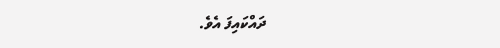ދައްކައިފަ އެވެ.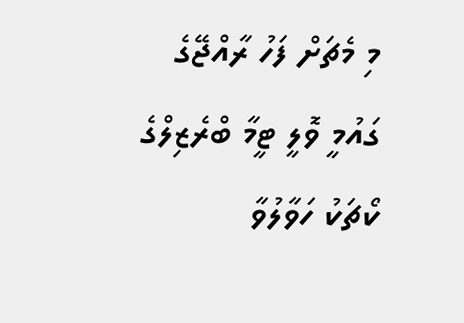މި މެޗަށް ފަހު ރާއްޖޭގެ ގައުމީ ވޮލީ ޓީމާ ބްރެޒިލްގެ ކޯޗަކު ހަވާލުވާ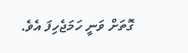ގޮތަށް ވަނީ ހަމަޖެހިފަ އެވެ.